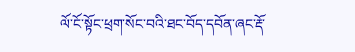ལོ་ངོ་སྟོང་ཕྲག་སོང་བའི་ཐང་བོད་དབོན་ཞང་རྡོ་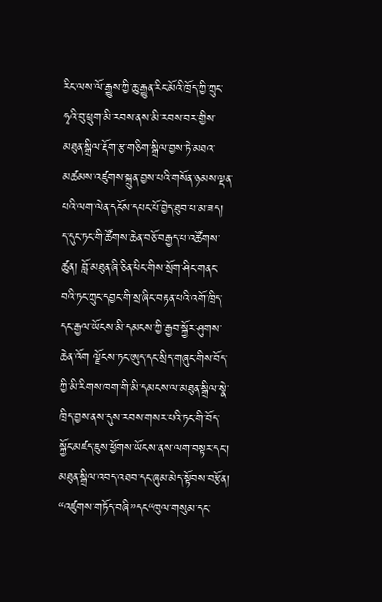རིང་ལས་ལོ་རྒྱུས་ཀྱི་ཆུ་རྒྱུན་རིང་མོའི་ཁྲོད་ཀྱི་ཀྲུང་ཧྭའི་བུ་ཕྲུག་མི་རབས་ནས་མི་རབས་བར་གྱིས་མཐུན་སྒྲིལ་རྡོག་རྩ་གཅིག་སྒྲིལ་བྱས་ཏེ་མཐའ་མཚམས་འཛུགས་སྐྲུན་བྱས་པའི་གསོན་ཉམས་ལྡན་པའི་ལག་ལེན་དངོས་དཔང་པོ་བྱེད་ཐུབ་པ་མ་ཟད། ད་དུང་ཏང་གི་ཚོགས་ཆེན་བཅོ་བརྒྱད་པ་འཚོགས་ཚུན། བློ་མཐུན་ཞི་ཅིན་ཕིང་གིས་སྲོག་ཤིང་གནང་བའི་ཏང་ཀྲུང་དབྱང་གི་སྲ་ཞིང་བརྟན་པའི་འགོ་ཁྲིད་དང་རྒྱལ་ཡོངས་མི་དམངས་ཀྱི་རྒྱབ་སྐྱོར་ཤུགས་ཆེན་འོག ལྗོངས་ཏང་ཨུད་དང་སྲིད་གཞུང་གིས་བོད་ཀྱི་མི་རིགས་ཁག་གི་མི་དམངས་ལ་མཐུན་སྒྲིལ་སྣེ་ཁྲིད་བྱས་ནས་དུས་རབས་གསར་པའི་ཏང་གི་བོད་སྐྱོང་མཛད་ཇུས་ཕྱོགས་ཡོངས་ནས་ལག་བསྟར་དང་། མཐུན་སྒྲིལ་འབད་འཐབ་དང་ཞུམ་མེད་སྟོབས་བརྩོན། “འཛུགས་གཏོད་བཞི”དང“ཁུལ་གསུམ་དང་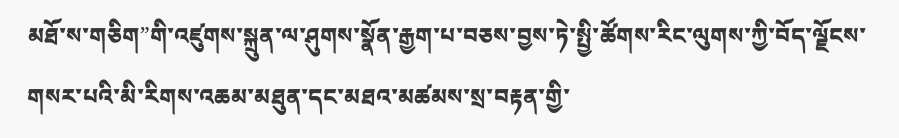མཐོ་ས་གཅིག”གི་འཛུགས་སྐྲུན་ལ་ཤུགས་སྣོན་རྒྱག་པ་བཅས་བྱས་ཏེ་སྤྱི་ཚོགས་རིང་ལུགས་ཀྱི་བོད་ལྗོངས་གསར་པའི་མི་རིགས་འཆམ་མཐུན་དང་མཐའ་མཚམས་སྲ་བརྟན་གྱི་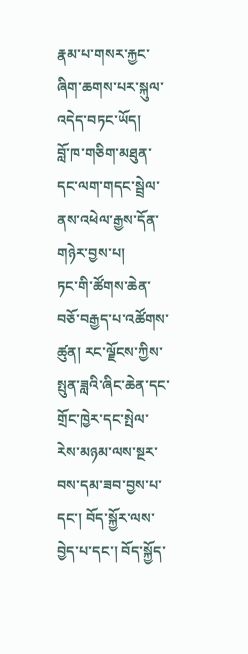རྣམ་པ་གསར་རྐྱང་ཞིག་ཆགས་པར་སྐུལ་འདེད་བཏང་ཡོད།
བློ་ཁ་གཅིག་མཐུན་དང་ལག་གདང་སྦྲེལ་ནས་འཕེལ་རྒྱས་དོན་གཉེར་བྱས་པ།
ཏང་གི་ཚོགས་ཆེན་བཅོ་བརྒྱད་པ་འཚོགས་ཚུན། རང་ལྗོངས་ཀྱིས་སྤུན་ཟླའི་ཞིང་ཆེན་དང་གྲོང་ཁྱེར་དང་སྤེལ་རེས་མཉམ་ལས་སྔར་བས་དམ་ཟབ་བྱས་པ་དང་། བོད་སྐྱོར་ལས་བྱེད་པ་དང་། བོད་སྐྱོད་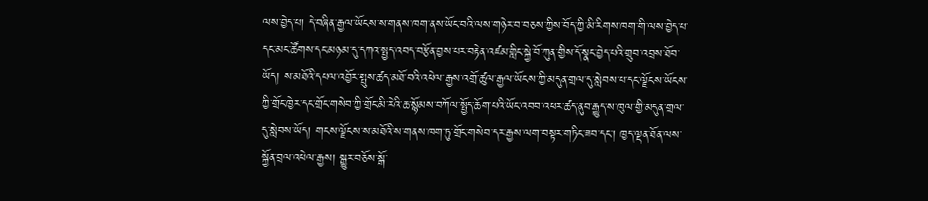ལས་བྱེད་པ། དེ་བཞིན་རྒྱལ་ཡོངས་ས་གནས་ཁག་ནས་ཡོང་བའི་ལས་གཉེར་བ་བཅས་ཀྱིས་བོད་ཀྱི་མི་རིགས་ཁག་གི་ལས་བྱེད་པ་དང་མང་ཚོགས་དང་མཉམ་དུ་དཀའ་སྤྱད་འབད་བརྩོན་བྱས་པར་བརྟེན་འཛམ་གླིང་སྐྱེ་བོ་ཀུན་གྱིས་དོ་སྣང་བྱེད་པའི་གྲུབ་འབྲས་ཐོབ་ཡོད། ས་མཐོའི་དཔལ་འབྱོར་སྤུས་ཚད་མཐོ་བའི་འཕེལ་རྒྱས་འགྲོ་ཚུལ་རྒྱལ་ཡོངས་ཀྱི་མདུན་གྲལ་དུ་སླེབས་པ་དང་ལྗོངས་ཡོངས་ཀྱི་གྲོང་ཁྱེར་དང་གྲོང་གསེབ་ཀྱི་གྲོང་མི་རེའི་ཆ་སྙོམས་བཀོལ་སྤྱོད་ཆོག་པའི་ཡོང་འབབ་འཕར་ཚད་ནུབ་རྒྱུད་ས་ཁུལ་གྱི་མདུན་གྲལ་དུ་སླེབས་ཡོད། གངས་ལྗོངས་ས་མཐོའི་ས་གནས་ཁག་ཏུ་གྲོང་གསེབ་དར་རྒྱས་ལག་བསྟར་གཏིང་ཟབ་དང་། ཁྱད་ལྡན་ཐོན་ལས་སྐྱོན་བྲལ་འཕེལ་རྒྱས། སྒྱུར་བཅོས་སྒོ་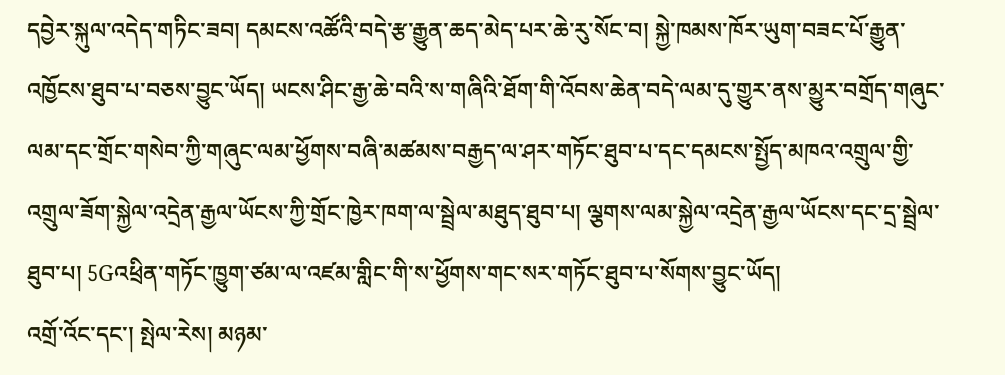དབྱེར་སྐུལ་འདེད་གཏིང་ཟབ། དམངས་འཚོའི་བདེ་རྩ་རྒྱུན་ཆད་མེད་པར་ཆེ་རུ་སོང་བ། སྐྱེ་ཁམས་ཁོར་ཡུག་བཟང་པོ་རྒྱུན་འཁྱོངས་ཐུབ་པ་བཅས་བྱུང་ཡོད། ཡངས་ཤིང་རྒྱ་ཆེ་བའི་ས་གཞིའི་ཐོག་གི་འོབས་ཆེན་བདེ་ལམ་དུ་གྱུར་ནས་མྱུར་བགྲོད་གཞུང་ལམ་དང་གྲོང་གསེབ་ཀྱི་གཞུང་ལམ་ཕྱོགས་བཞི་མཚམས་བརྒྱད་ལ་ཤར་གཏོང་ཐུབ་པ་དང་དམངས་སྤྱོད་མཁའ་འགྲུལ་གྱི་འགྲུལ་ཟོག་སྐྱེལ་འདྲེན་རྒྱལ་ཡོངས་ཀྱི་གྲོང་ཁྱེར་ཁག་ལ་སྦྲེལ་མཐུད་ཐུབ་པ། ལྕགས་ལམ་སྐྱེལ་འདྲེན་རྒྱལ་ཡོངས་དང་དྲ་སྦྲེལ་ཐུབ་པ། 5Gའཕྲིན་གཏོང་ཁྱུག་ཙམ་ལ་འཛམ་གླིང་གི་ས་ཕྱོགས་གང་སར་གཏོང་ཐུབ་པ་སོགས་བྱུང་ཡོད།
འགྲོ་འོང་དང་། སྤེལ་རེས། མཉམ་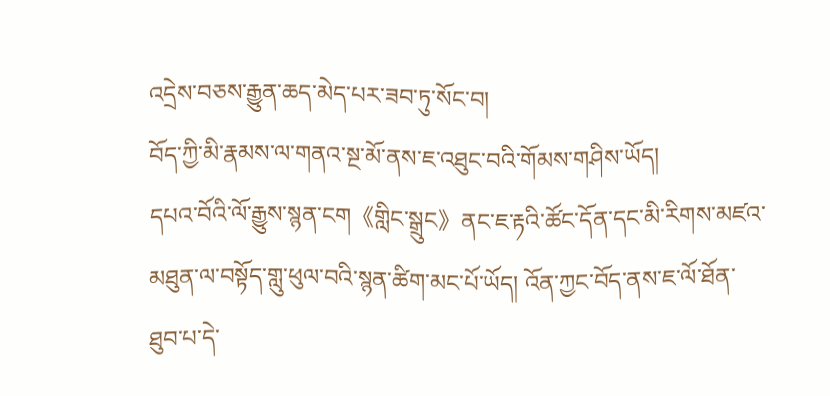འདྲེས་བཅས་རྒྱུན་ཆད་མེད་པར་ཟབ་ཏུ་སོང་བ།
བོད་ཀྱི་མི་རྣམས་ལ་གནའ་སྔ་མོ་ནས་ཇ་འཐུང་བའི་གོམས་གཤིས་ཡོད།
དཔའ་བོའི་ལོ་རྒྱུས་སྙན་ངག《གླིང་སྒྲུང》ནང་ཇ་རྟའི་ཚོང་དོན་དང་མི་རིགས་མཛའ་མཐུན་ལ་བསྟོད་གླུ་ཕུལ་བའི་སྙན་ཚིག་མང་པོ་ཡོད། འོན་ཀྱང་བོད་ནས་ཇ་ལོ་ཐོན་ཐུབ་པ་དེ་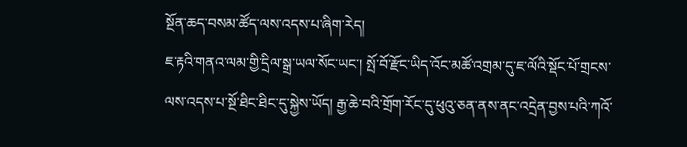སྔོན་ཆད་བསམ་ཚོད་ལས་འདས་པ་ཞིག་རེད།
ཇ་རྟའི་གནའ་ལམ་གྱི་དྲིལ་སྒྲ་ཡལ་སོང་ཡང་། སྤོ་བོ་རྫོང་ཡིད་འོང་མཚོ་འགྲམ་དུ་ཇ་ལོའི་སྡོང་པོ་གྲངས་ལས་འདས་པ་སྔོ་ཐིང་ཐིང་དུ་སྐྱེས་ཡོད། རྒྱ་ཆེ་བའི་གྲོག་རོང་དུ་ཕུའུ་ཅན་ནས་ནང་འདྲེན་བྱས་པའི་ཀའོ་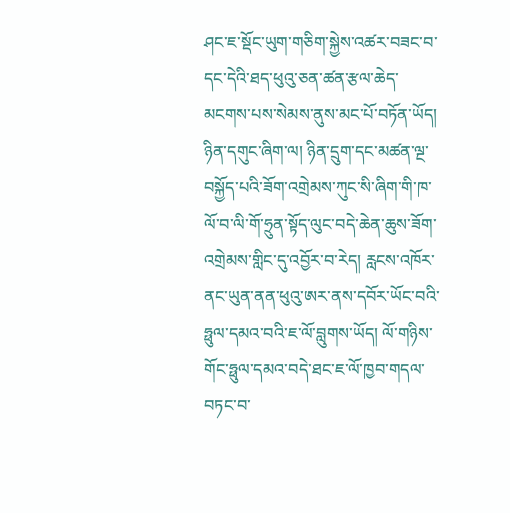ཤང་ཇ་སྡོང་ཡུག་གཅིག་སྐྱེས་འཚར་བཟང་བ་དང་དེའི་ཐད་ཕུའུ་ཅན་ཚན་རྩལ་ཆེད་མངགས་པས་སེམས་ནུས་མང་པོ་བཏོན་ཡོད།
ཉིན་དགུང་ཞིག་ལ། ཉིན་དྲུག་དང་མཚན་ལྔ་བསྐྱོད་པའི་ཟོག་འགྲེམས་ཀུང་སི་ཞིག་གི་ཁ་ལོ་བ་ལི་གོ་ཧྲུན་སྟོད་ལུང་བདེ་ཆེན་ཆུས་ཟོག་འགྲེམས་གླིང་དུ་འབྱོར་བ་རེད། རླངས་འཁོར་ནང་ཡུན་ནན་ཕུའུ་ཨར་ནས་དབོར་ཡོང་བའི་ཧྥུལ་དམའ་བའི་ཇ་ལོ་བླུགས་ཡོད། ལོ་གཉིས་གོང་ཧྥུལ་དམའ་བདེ་ཐང་ཇ་ལོ་ཁྱབ་གདལ་བཏང་བ་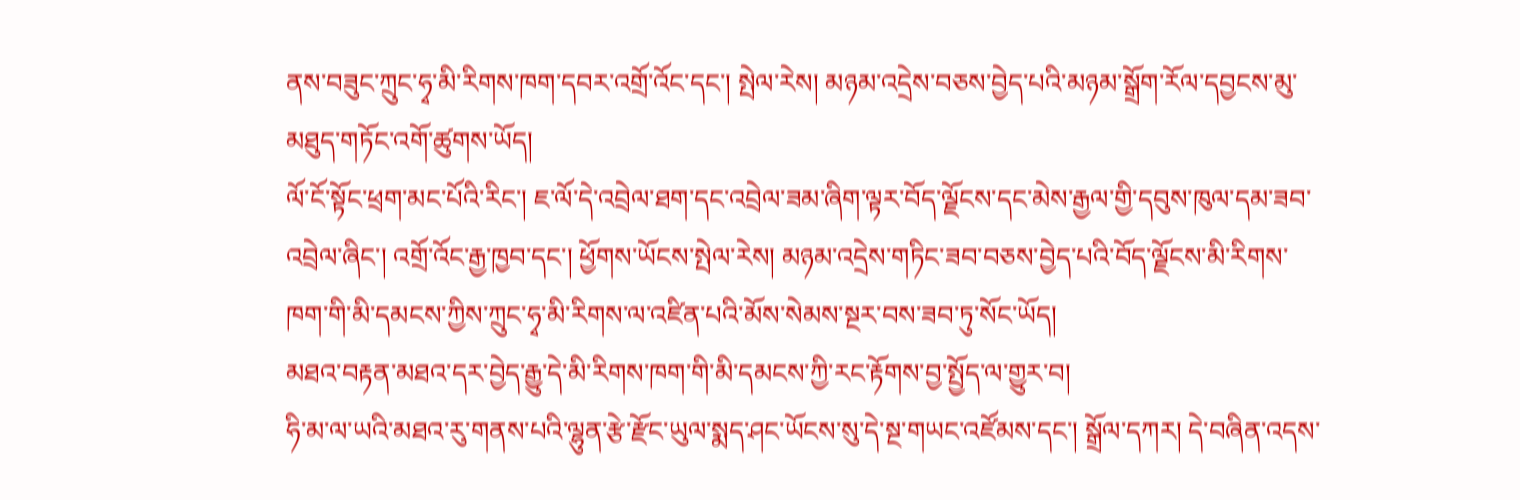ནས་བཟུང་ཀྲུང་ཧྭ་མི་རིགས་ཁག་དབར་འགྲོ་འོང་དང་། སྤེལ་རེས། མཉམ་འདྲེས་བཅས་བྱེད་པའི་མཉམ་སྒྲོག་རོལ་དབྱངས་མུ་མཐུད་གཏོང་འགོ་ཚུགས་ཡོད།
ལོ་ངོ་སྟོང་ཕྲག་མང་པོའི་རིང་། ཇ་ལོ་དེ་འབྲེལ་ཐག་དང་འབྲེལ་ཟམ་ཞིག་ལྟར་བོད་ལྗོངས་དང་མེས་རྒྱལ་གྱི་དབུས་ཁུལ་དམ་ཟབ་འབྲེལ་ཞིང་། འགྲོ་འོང་རྒྱ་ཁྱབ་དང་། ཕྱོགས་ཡོངས་སྤེལ་རེས། མཉམ་འདྲེས་གཏིང་ཟབ་བཅས་བྱེད་པའི་བོད་ལྗོངས་མི་རིགས་ཁག་གི་མི་དམངས་ཀྱིས་ཀྲུང་ཧྭ་མི་རིགས་ལ་འཛིན་པའི་མོས་སེམས་སྔར་བས་ཟབ་ཏུ་སོང་ཡོད།
མཐའ་བརྟན་མཐའ་དར་བྱེད་རྒྱུ་དེ་མི་རིགས་ཁག་གི་མི་དམངས་ཀྱི་རང་རྟོགས་བྱ་སྤྱོད་ལ་གྱུར་བ།
ཧི་མ་ལ་ཡའི་མཐའ་རུ་གནས་པའི་ལྷུན་རྩེ་རྫོང་ཡུལ་སྨད་ཤང་ཡོངས་སུ་དེ་སྔ་གཡང་འཛོམས་དང་། སྒྲོལ་དཀར། དེ་བཞིན་འདས་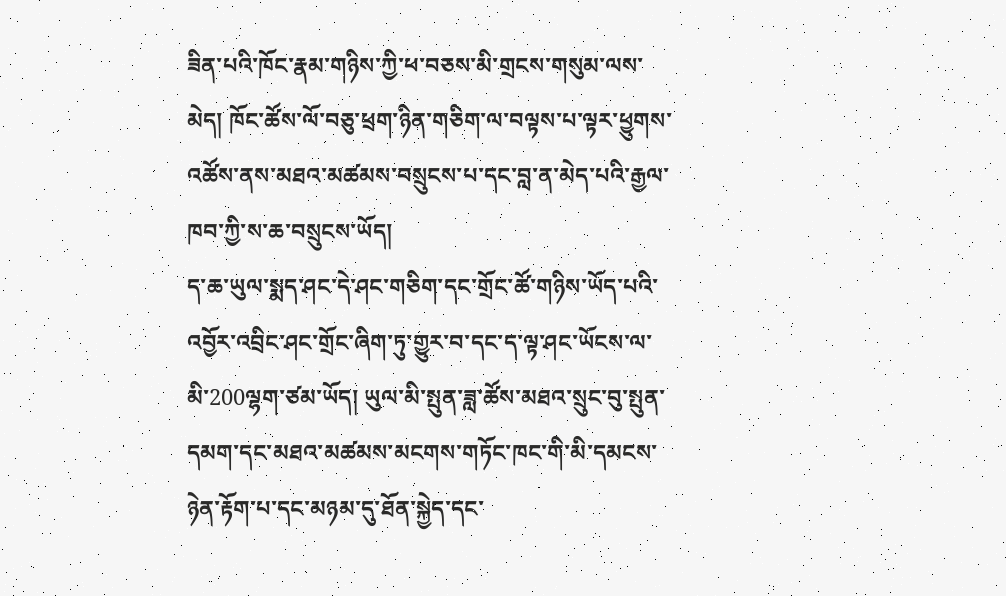ཟིན་པའི་ཁོང་རྣམ་གཉིས་ཀྱི་ཕ་བཅས་མི་གྲངས་གསུམ་ལས་མེད། ཁོང་ཚོས་ལོ་བཅུ་ཕྲག་ཉིན་གཅིག་ལ་བལྟས་པ་ལྟར་ཕྱུགས་འཚོས་ནས་མཐའ་མཚམས་བསྲུངས་པ་དང་བླ་ན་མེད་པའི་རྒྱལ་ཁབ་ཀྱི་ས་ཆ་བསྲུངས་ཡོད།
ད་ཆ་ཡུལ་སྨད་ཤང་དེ་ཤང་གཅིག་དང་གྲོང་ཚོ་གཉིས་ཡོད་པའི་འབྱོར་འབྲིང་ཤང་གྲོང་ཞིག་ཏུ་གྱུར་བ་དང་ད་ལྟ་ཤང་ཡོངས་ལ་མི་200ལྷག་ཙམ་ཡོད། ཡུལ་མི་སྤུན་ཟླ་ཚོས་མཐའ་སྲུང་བུ་སྤུན་དམག་དང་མཐའ་མཚམས་མངགས་གཏོང་ཁང་གི་མི་དམངས་ཉེན་རྟོག་པ་དང་མཉམ་དུ་ཐོན་སྐྱེད་དང་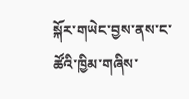སྐོར་གཡེང་བྱས་ནས་ང་ཚོའི་ཁྱིམ་གཞིས་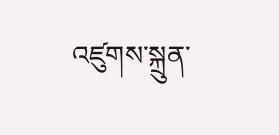འཛུགས་སྐྲུན་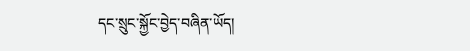དང་སྲུང་སྐྱོང་བྱེད་བཞིན་ཡོད།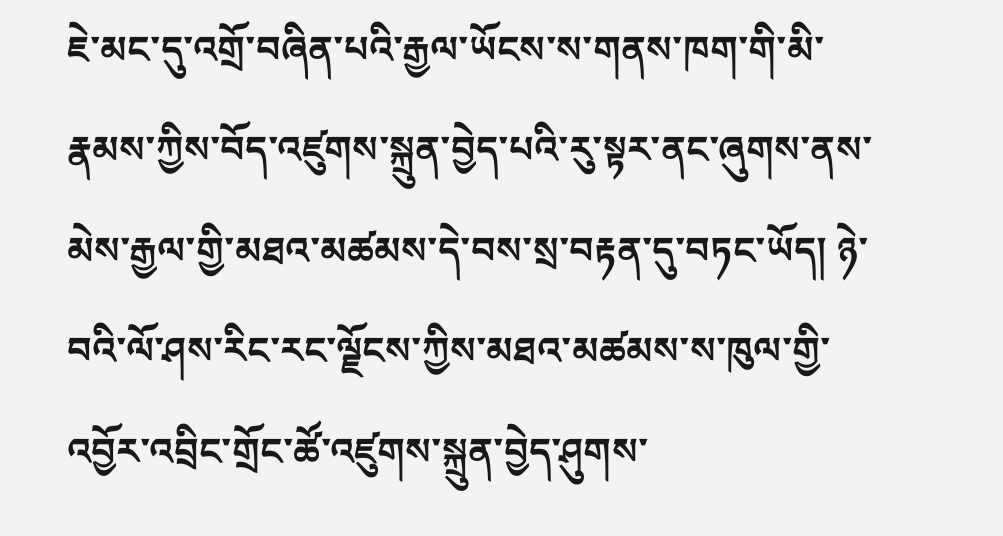ཇེ་མང་དུ་འགྲོ་བཞིན་པའི་རྒྱལ་ཡོངས་ས་གནས་ཁག་གི་མི་རྣམས་ཀྱིས་བོད་འཛུགས་སྐྲུན་བྱེད་པའི་རུ་སྟར་ནང་ཞུགས་ནས་མེས་རྒྱལ་གྱི་མཐའ་མཚམས་དེ་བས་སྲ་བརྟན་དུ་བཏང་ཡོད། ཉེ་བའི་ལོ་ཤས་རིང་རང་ལྗོངས་ཀྱིས་མཐའ་མཚམས་ས་ཁུལ་གྱི་འབྱོར་འབྲིང་གྲོང་ཚོ་འཛུགས་སྐྲུན་བྱེད་ཤུགས་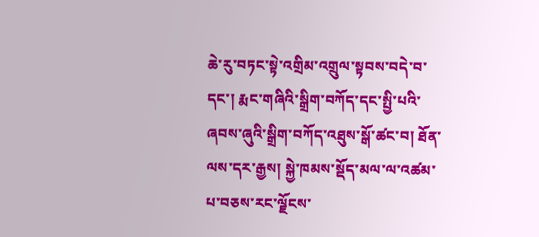ཆེ་རུ་བཏང་སྟེ་འགྲིམ་འགྲུལ་སྟབས་བདེ་བ་དང་། རྨང་གཞིའི་སྒྲིག་བཀོད་དང་སྤྱི་པའི་ཞབས་ཞུའི་སྒྲིག་བཀོད་འཐུས་སྒོ་ཚང་བ། ཐོན་ལས་དར་རྒྱས། སྐྱེ་ཁམས་སྡོད་མལ་ལ་འཚམ་པ་བཅས་རང་ལྗོངས་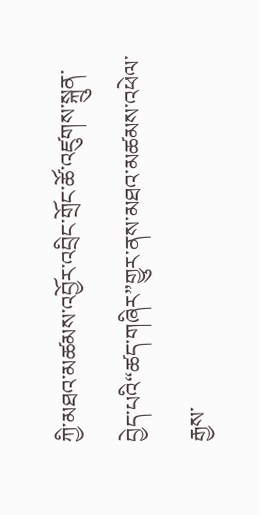ཀྱི་མཐའ་མཚམས་འབྱོར་འབྲིང་གྲོང་ཚོ་འཛུགས་སྐྲུན་བྱེད་པའི“ཚད་གཞིར”གྱུར་ནས་མཐའ་མཚམས་འཕེལ་རྒྱས་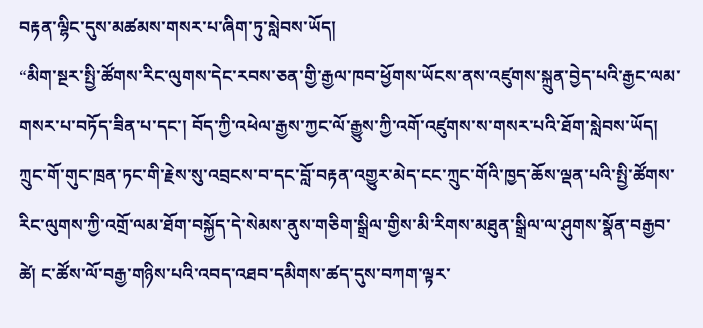བརྟན་ལྷིང་དུས་མཚམས་གསར་པ་ཞིག་ཏུ་སླེབས་ཡོད།
“མིག་སྔར་སྤྱི་ཚོགས་རིང་ལུགས་དེང་རབས་ཅན་གྱི་རྒྱལ་ཁབ་ཕྱོགས་ཡོངས་ནས་འཛུགས་སྐྲུན་བྱེད་པའི་རྒྱང་ལམ་གསར་པ་བཏོད་ཟིན་པ་དང་། བོད་ཀྱི་འཕེལ་རྒྱས་ཀྱང་ལོ་རྒྱུས་ཀྱི་འགོ་འཛུགས་ས་གསར་པའི་ཐོག་སླེབས་ཡོད། ཀྲུང་གོ་གུང་ཁྲན་ཏང་གི་རྗེས་སུ་འབྲངས་བ་དང་བློ་བརྟན་འགྱུར་མེད་ངང་ཀྲུང་གོའི་ཁྱད་ཆོས་ལྡན་པའི་སྤྱི་ཚོགས་རིང་ལུགས་ཀྱི་འགྲོ་ལམ་ཐོག་བསྐྱོད་དེ་སེམས་ནུས་གཅིག་སྒྲིལ་གྱིས་མི་རིགས་མཐུན་སྒྲིལ་ལ་ཤུགས་སྣོན་བརྒྱབ་ཚེ། ང་ཚོས་ལོ་བརྒྱ་གཉིས་པའི་འབད་འཐབ་དམིགས་ཚད་དུས་བཀག་ལྟར་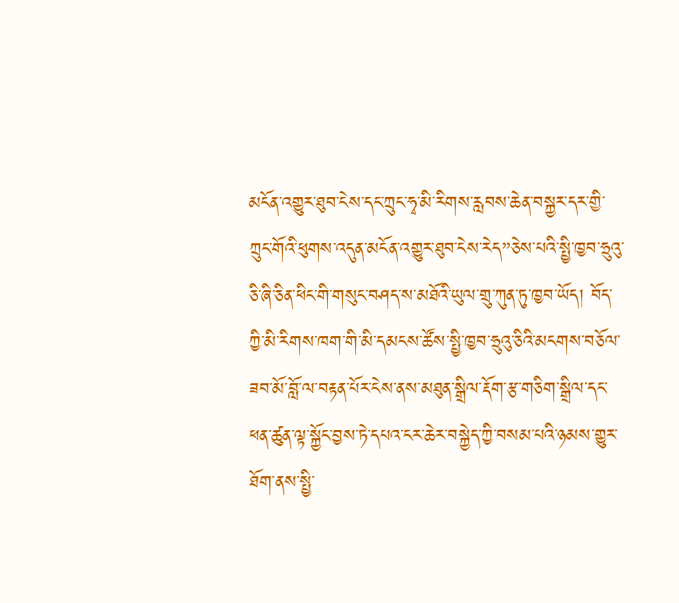མངོན་འགྱུར་ཐུབ་ངེས་དང་ཀྲུང་ཧྭ་མི་རིགས་རླབས་ཆེན་བསྐྱར་དར་གྱི་ཀྲུང་གོའི་ཕུགས་འདུན་མངོན་འགྱུར་ཐུབ་ངེས་རེད”ཅེས་པའི་སྤྱི་ཁྱབ་ཧྲུའུ་ཅི་ཞི་ཅིན་ཕིང་གི་གསུང་བཤད་ས་མཐོའི་ཡུལ་གྲུ་ཀུན་ཏུ་ཁྱབ་ཡོད། བོད་ཀྱི་མི་རིགས་ཁག་གི་མི་དམངས་ཚོས་སྤྱི་ཁྱབ་ཧྲུའུ་ཅིའི་མངགས་བཅོལ་ཟབ་མོ་བློ་ལ་བརྟན་པོར་ངེས་ནས་མཐུན་སྒྲིལ་རྡོག་རྩ་གཅིག་སྒྲིལ་དང་ཕན་ཚུན་ལྟ་སྐྱོང་བྱས་ཏེ་དཔའ་ངར་ཆེར་བསྐྱེད་ཀྱི་བསམ་པའི་ཉམས་གྱུར་ཐོག་ནས་སྤྱི་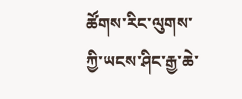ཚོགས་རིང་ལུགས་ཀྱི་ཡངས་ཤིང་རྒྱ་ཆེ་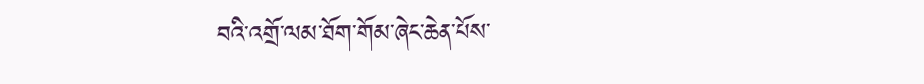བའི་འགྲོ་ལམ་ཐོག་གོམ་ཞེང་ཆེན་པོས་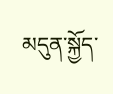མདུན་སྐྱོད་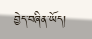བྱེད་བཞིན་ཡོད།